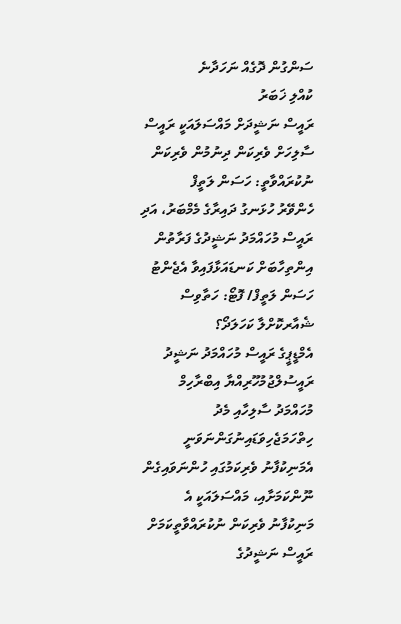ސަންގުން ދޮގެއް ނަހަދާނެ
ކުއްލި ޚަބަރު
ރައީސް ނަޝީދަށް މައްސަލައަކީ ރައީސް ސާލިހަށް ވެރިކަން ދިނުމުން ވެރިކަން ނުކުރައްވާތީ: ހަސަން ލަތީފް
ހެންވޭރު ހުޅަނގު ދައިރާގެ މެމްބަރު، އަދި ރައީސް މުހައްމަދު ނަޝީދުގެ ފަރާތުން އިންތިހާބަށް ކަނޑައަޅާފައިވާ އެޖެންޓު ހަސަން ލަތީފް/ ފޮޓޯ: ހަތާވިސް
ޝެއާރކޮށްލާ ކަހަލަދޯ؟
އެމްޑީޕީގެ ރައީސް މުހައްމަދު ނަޝީދު ރައީސުލްޖުމުހޫރިއްޔާ އިބްރާހިމް މުހައްމަދު ސާލިހާއި މެދު ހިތްހަމަޖެހިވަޑައިނުގަންނަވަނީ އެމަނިކުފާނު ވެރިކަމުގައި ހުންނަވައިގެން ނޫންކަމަށާއި، މައްސަލައަކީ އެ މަނިކުފާނު ވެރިކަން ނުކުރައްވާތީކަމަށް ރައީސް ނަޝީދުގެ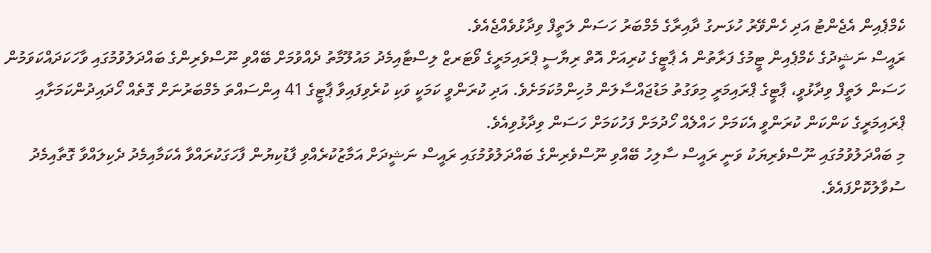ކެމްޕެއިން އެޖެންޓު އަދި ހެންވޭރު ހުޅަނގު ދާއިރާގެ މެމްބަރު ހަސަން ލަތީފް ވިދާޅުވެއްޖެއެވެ.
ރައީސް ނަޝީދުގެ ކެމްޕެއިން ޓީމުގެ ފަރާތުން އެ ޕާޓީގެ ކުރިއަށް އޮތް ރިޔާސީ ޕްރައިމަރީގެ ވޯޓަރޒް ލިސްޓާއިމެދު މައުލޫމާތު ދެއްވުމަށް ބޭއްވި ނޫސްވެރިންގެ ބައްދަލުވުމުގައި ވާހަކަދައްކަވަމުން ހަސަން ލަތީފް ވިދާޅުވީ، ޕާޓީގެ ޕްރައިމަރީ މިވަގުތު މަޑުޖައްސާލަން މުހިންމުކަމަށެވެ. އަދި ކުރަންވީ ކަމަކީ ވަކި ކުރެވިފައިވާ ޕާޓީގެ 41 އިންސައްތަ މެމްބަރުނަށް ގޮތެއް ހޯދައިދުންކަމަށާއި ޕްރައިމަރީގެ ކަންކަން ކުރަންވީ އެކަމަށް ހައްލެއް ހޯދުމަށް ފަހުކަމަށް ހަސަން ވިދާޅުވިއެވެ.
މި ބައްދަލުވުމުގައި ނޫސްވެރިޔަކު ވަނީ ރައީސް ސާލިހު ބޭއްވި ނޫސްވެރިންގެ ބައްދަލުވުމުގައި ރައީސް ނަޝީދަށް އަމާޒުކުރެއްވި ފާޑުކިޔުން ފާހަގަކުރައްވާ އެކަމާއިމެދު ދެކިލައްވާ ގޮތާއިމެދު ސުވާލުކޮށްފައެވެ.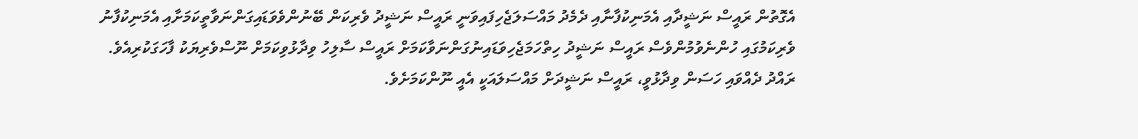އެގޮތުން ރައީސް ނަޝީދާއި އެމަނިކުފާނާއި ދެމެދު މައްސަލަޖެހިފައިވަނީ ރައީސް ނަޝީދު ވެރިކަން ބޭނުންވެވަޑައިގަންނަވާތީކަމަށާއި އެމަނިކުފާނު ވެރިކަމުގައި ހުންނެވުމުންވެސް ރައީސް ނަޝީދު ހިތްހަމަޖެހިވަޑައިނުގަންނަވާކަމަށް ރައީސް ސާލިހު ވިދާޅުވިކަމަށް ނޫސްވެރިޔަކު ފާހަގަކުރިއެވެ.
ރައްދު ދެއްވައި ހަސަން ވިދާޅުވީ، ރައީސް ނަޝީދަށް މައްސަލައަކީ އެއީ ނޫންކަމަށެވެ.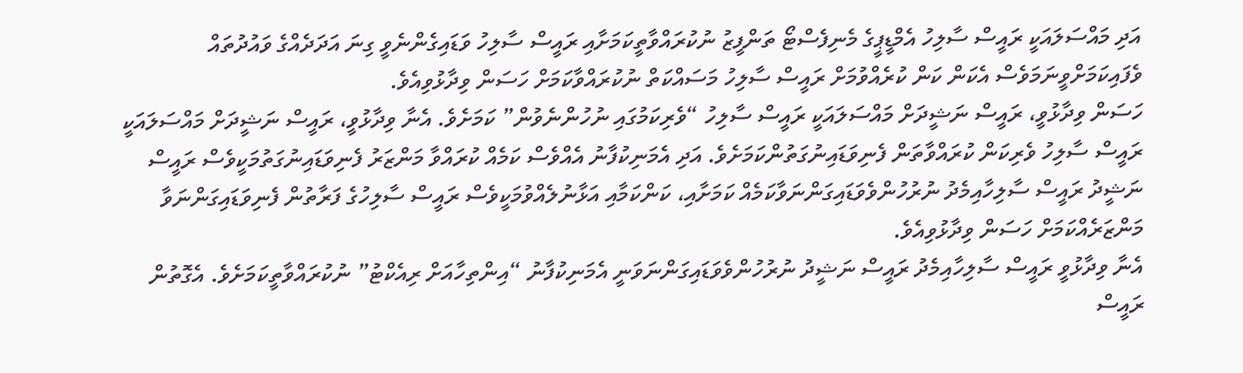އަދި މައްސަލައަކީ ރައީސް ސާލިހު އެމްޑީޕީގެ މެނިފެސްޓޯ ތަންފީޒު ނުކުރައްވާތީކަމަށާއި ރައީސް ސާލިހު ވަޑައިގެންނެވީ ގިނަ އަދަދެއްގެ ވައުދުތައް ވެފައިކަމަށްވީނަމަވެސް އެކަން ކަން ކުރެއްވުމަށް ރައީސް ސާލިހު މަސައްކަތް ނުކުރައްވާކަމަށް ހަސަން ވިދާޅުވިއެވެ.
ހަސަން ވިދާޅުވީ، ރައީސް ނަޝީދަށް މައްސަލައަކީ ރައީސް ސާލިހު “ވެރިކަމުގައި ނުހުންނެވުން” ކަމަށެވެ. އެނާ ވިދާޅުވީ، ރައީސް ނަޝީދަށް މައްސަލައަކީ ރައީސް ސާލިހު ވެރިކަން ކުރައްވާތަން ފެނިވަޑައިނުގަތުންކަމަށެވެ. އަދި އެމަނިކުފާނު އެއްވެސް ކަމެއް ކުރައްވާ މަންޒަރު ފެނިވަޑައިނުގަތުމަކީވެސް ރައީސް ނަޝީދު ރައީސް ސާލިހާއިމެދު ނުރުހުންވެވަޑައިގަންނަވާކަމެއް ކަމަށާއި، ކަންކަމާއި އަޅާނުލެއްވުމަކީވެސް ރައީސް ސާލިހުގެ ފަރާތުން ފެނިވަޑައިގަންނަވާ މަންޒަރެއްކަމަށް ހަސަން ވިދާޅުވިއެވެ.
އެނާ ވިދާޅުވީ ރައީސް ސާލިހާއިމެދު ރައީސް ނަޝީދު ނުރުހުންވެވަޑައިގަންނަވަނީ އެމަނިކުފާނު “އިންތިހާއަށް ރިއެކްޓު” ނުކުރައްވާތީކަމަށެވެ. އެގޮތުން ރައީސް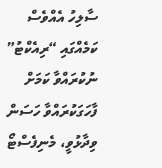ސާލިހު އެއްވެސް ކަމެއްގައި “ރިއެކްޓު” ނުކުރައްވާ ކަމަށް ފާހަގަކުރައްވާ ހަސަން ވިދާޅުވީ، މެނިފެސްޓޯ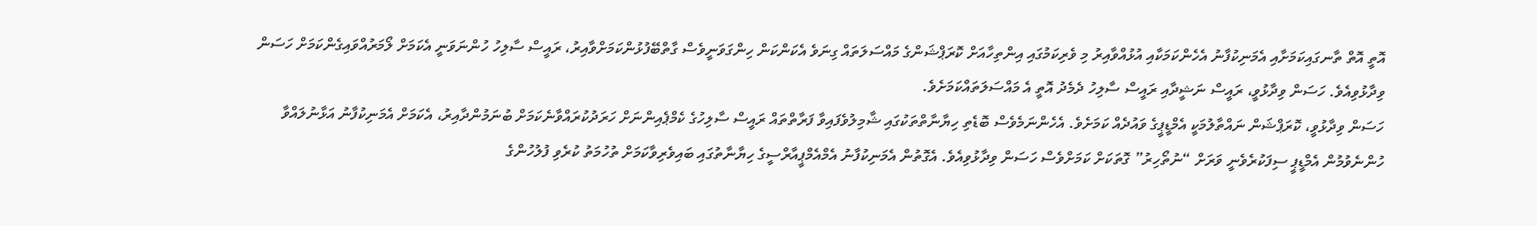އޮތީ އޮތް ތާނގައިކަމަށާއި އެމަނިކުފާނު އެހެންކަމަކާއި އުޅުއްވާއިރު މި ވެރިކަމުގައި އިންތިހާއަށް ކޮރަޕްޝަންގެ މައްސަލަތައް ގިނަވެ އެކަންކަން ހިންގަވަނީވެސް ގާތްބޭފުޅުންކަމަށްވާއިރު، ރައީސް ސާލިހު ހުންނަވަނީ އެކަމަށް ލޯމަރުއްވައިގެންކަމަށް ހަސަން ވިދާޅުވިއެވެ. ހަސަން ވިދާޅުވީ، ރައީސް ނަޝީދާއި ރައީސް ސާލިހު ދެމެދު އޮތީ އެ މައްސަލަތައްކަމަށެވެ.
ހަސަން ވިދާޅުވީ، ކޮރަޕްޝަން ނައްތާލުމަކީ އެމްޑީޕީގެ ވައުދެއް ކަމަށެވެ. އެހެންނަމެވެސް ބޮޑެތި ހިޔާނާތްތަކުގައި ޝާމިލުވެފައިވާ ފަރާތްތައް ރައީސް ސާލިހުގެ ކެމްޕެއިންނަށް ހަރަދުކުރައްވާނެކަމަށް ބުނަމުންދާއިރު، އެކަމަށް އެމަނިކުފާނު އަޅާނުލައްވާ ހުންނެވުމުން އެމްޑީޕީ ސިފަކުރެވެނީ ވަރަށް “ނުތޯހިރު” ގޮތަކަށް ކަމަށްވެސް ހަސަން ވިދާޅުވިއެވެ. އެގޮތުން އެމަނިކުފާނު އެމްއެމްޕީއާރްސީގެ ހިޔާނާތުގައި ބައިވެރިވާކަމަށް ތުހުމަތު ކުރެވި ފުލުހުންގެ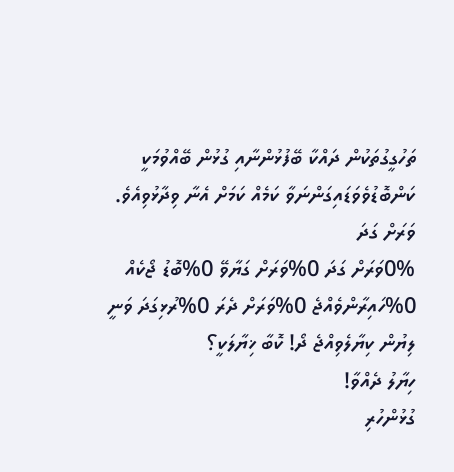ތަހުގީގުތަކުން ދައްކާ ބޭފުޅުންނާއި ގުޅުން ބޭއްވުމަކީ ކަންބޮޑުވެވަޑައިގަންނަވާ ކަމެއް ކަމަށް އެނާ ވިދާޅުވިއެވެ.
ވަރަށް ގަދަ
0%ވަރަށް ގަދަ 0%ވަރަށް ގަޔާވޭ 0%ބޮޑު ޖޯކެއް 0%ހައިރާންވެއްޖެ 0%ވަރަށް ދެރަ 0%ރުޅިގަދަ ވަނީ
ލިޔުން ކިޔާލެވިއްޖެ ދޯ! ކޮބާ ޚިޔާލަކީ؟
ހިޔާލު ދެއްވާ!
ގުޅުންހުރި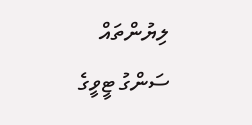ލިޔުންތައް
ސަންގު ޓީވީގެ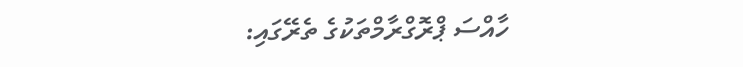ހާއްސަ ޕްރޮގްރާމްތަކުގެ ތެރޭގައި: